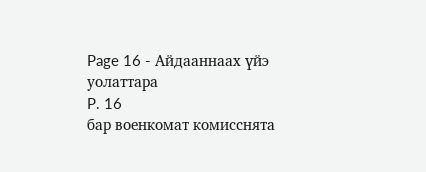Page 16 - Айдааннаах үйэ уолаттара
P. 16
бар военкомат комисснята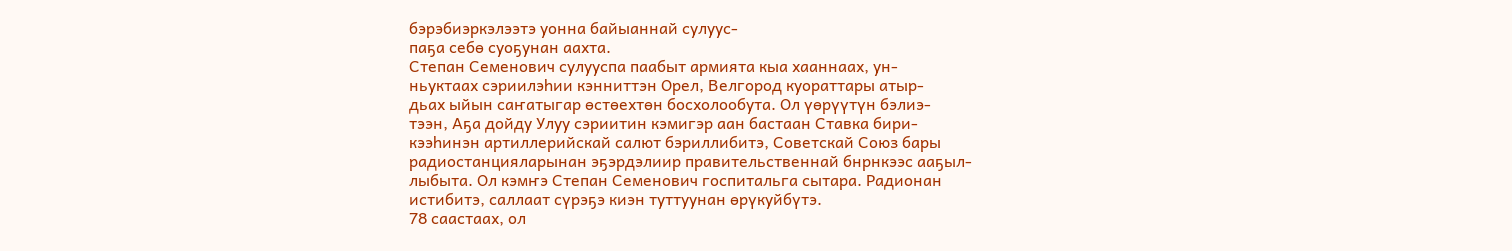бэрэбиэркэлээтэ уонна байыаннай сулуус-
паҕа себө суоҕунан аахта.
Степан Семенович сулууспа паабыт армията кыа хааннаах, ун-
ньуктаах сэриилэһии кэнниттэн Орел, Велгород куораттары атыр-
дьах ыйын саҥатыгар өстөехтөн босхолообута. Ол үөрүүтүн бэлиэ-
тээн, Аҕа дойду Улуу сэриитин кэмигэр аан бастаан Ставка бири-
кээһинэн артиллерийскай салют бэриллибитэ, Советскай Союз бары
радиостанцияларынан эҕэрдэлиир правительственнай бнрнкээс ааҕыл-
лыбыта. Ол кэмҥэ Степан Семенович госпитальга сытара. Радионан
истибитэ, саллаат сүрэҕэ киэн туттуунан өрүкуйбүтэ.
78 саастаах, ол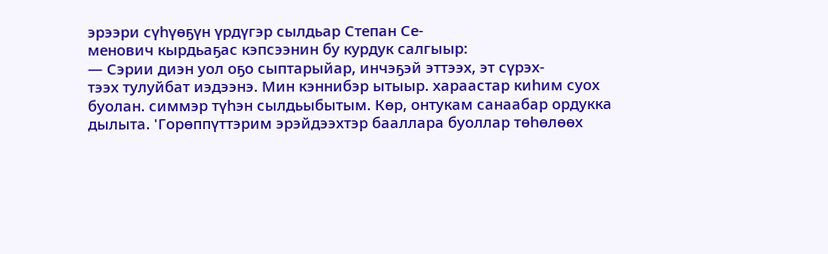эрээри сүһүөҕүн үрдүгэр сылдьар Степан Се-
менович кырдьаҕас кэпсээнин бу курдук салгыыр:
— Сэрии диэн уол оҕо сыптарыйар, инчэҕэй эттээх, эт сүрэх-
тээх тулуйбат иэдээнэ. Мин кэннибэр ытыыр. хараастар киһим суох
буолан. симмэр түһэн сылдьыбытым. Көр, онтукам санаабар ордукка
дылыта. 'Горөппүттэрим эрэйдээхтэр бааллара буоллар төһөлөөх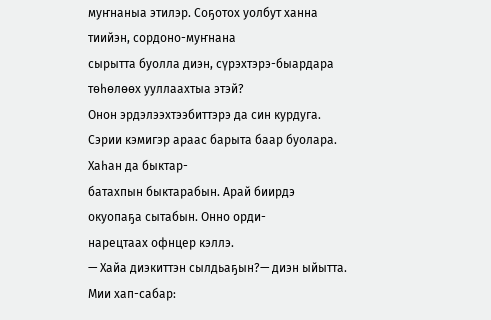муҥнаныа этилэр. Соҕотох уолбут ханна тиийэн, сордоно-муҥнана
сырытта буолла диэн, сүрэхтэрэ-быардара төһөлөөх ууллаахтыа этэй?
Онон эрдэлээхтээбиттэрэ да син курдуга.
Сэрии кэмигэр араас барыта баар буолара. Хаһан да быктар-
батахпын быктарабын. Арай биирдэ окуопаҕа сытабын. Онно орди-
нарецтаах офнцер кэллэ.
— Хайа диэкиттэн сылдьаҕын?— диэн ыйытта. Мии хап-сабар: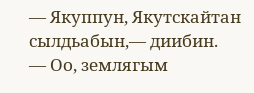— Якуппун, Якутскайтан сылдьабын,— диибин.
— Оо, землягым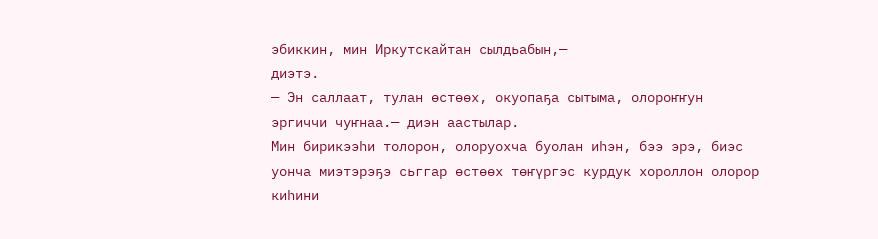эбиккин, мин Иркутскайтан сылдьабын,—
диэтэ.
— Эн саллаат, тулан өстөөх, окуопаҕа сытыма, олороҥҥун
эргиччи чуҥнаа.— диэн аастылар.
Мин бирикээһи толорон, олоруохча буолан иһэн, бээ эрэ, биэс
уонча миэтэрэҕэ сьггар өстөөх төҥүргэс курдук хороллон олорор
киһини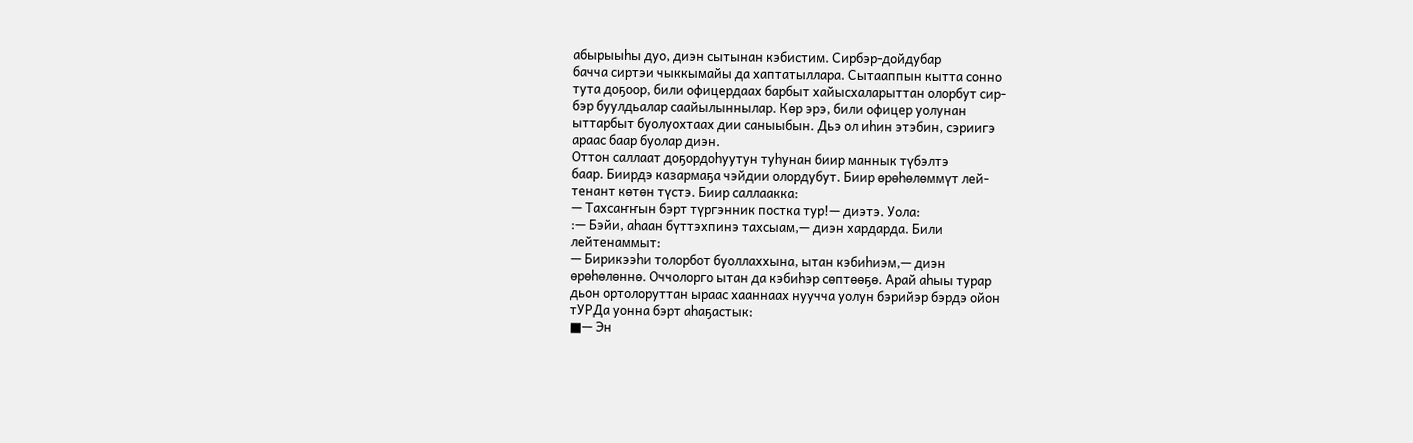абырыыһы дуо, диэн сытынан кэбистим. Сирбэр-дойдубар
бачча сиртэи чыккымайы да хаптатыллара. Сытааппын кытта сонно
тута доҕоор, били офицердаах барбыт хайысхаларыттан олорбут сир-
бэр буулдьалар саайылыннылар. Көр эрэ, били офицер уолунан
ыттарбыт буолуохтаах дии саныыбын. Дьэ ол иһин этэбин, сэриигэ
араас баар буолар диэн.
Оттон саллаат доҕордоһуутун туһунан биир маннык түбэлтэ
баар. Биирдэ казармаҕа чэйдии олордубут. Биир өрөһөлөммүт лей-
тенант көтөн түстэ. Биир саллаакка:
— Тахсаҥҥын бэрт түргэнник постка тур!— диэтэ. Уола:
:— Бэйи, аһаан бүттэхпинэ тахсыам,— диэн хардарда. Били
лейтенаммыт:
— Бирикээһи толорбот буоллаххына, ытан кэбиһиэм,— диэн
өрөһөлөннө. Оччолорго ытан да кэбиһэр сөптөөҕө. Арай аһыы турар
дьон ортолоруттан ыраас хааннаах нуучча уолун бэрийэр бэрдэ ойон
тУРДа уонна бэрт аһаҕастык:
■— Эн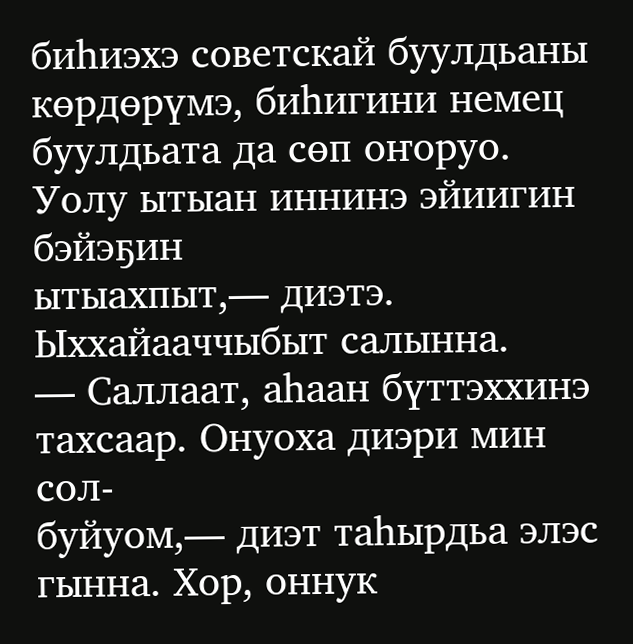биһиэхэ советскай буулдьаны көрдөрүмэ, биһигини немец
буулдьата да сөп оҥоруо. Уолу ытыан иннинэ эйиигин бэйэҕин
ытыахпыт,— диэтэ. Ыххайааччыбыт салынна.
— Саллаат, аһаан бүттэххинэ тахсаар. Онуоха диэри мин сол-
буйуом,— диэт таһырдьа элэс гынна. Хор, оннук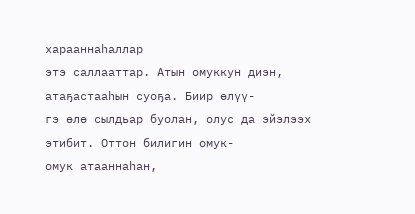харааннаһаллар
этэ саллааттар. Атын омуккун диэн, атаҕастааһын суоҕа. Биир өлүү-
гэ өлө сылдьар буолан, олус да эйэлээх этибит. Оттон билигин омук-
омук атааннаһан,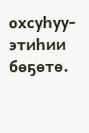охсуһуу-этиһии бөҕөтө.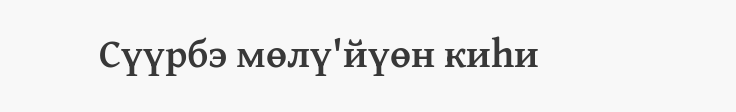Сүүрбэ мөлү'йүөн киһи